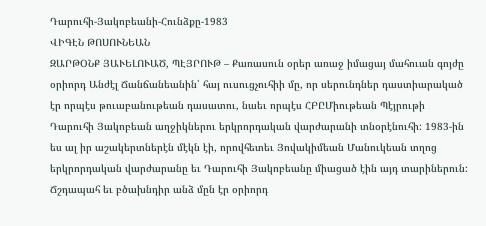Դարուհի-Յակոբեանի-Հունձքը-1983
ՎԻԳԷՆ ԹՈՍՈՒՆԵԱՆ
ԶԱՐԹՕՆՔ ՅԱՒԵԼՈՒԱԾ, ՊԷՅՐՈՒԹ – Քառասուն օրեր առաջ իմացայ մահուան գոյժը օրիորդ Անժէլ Ճանճանեանին՝ հայ ուսուցչուհիի մը, որ սերունդներ դաստիարակած էր որպէս թուաբանութեան դասատու, նաեւ որպէս ՀԲԸՄիութեան Պէյրութի Դարուհի Յակոբեան աղջիկներու երկրորդական վարժարանի տնօրէնուհի: 1983-ին ես ալ իր աշակերտներէն մէկն էի, որովհետեւ Յովակիմեան Մանուկեան տղոց երկրորդական վարժարանը եւ Դարուհի Յակոբեանը միացած էին այդ տարիներուն:
Ճշդապահ եւ բծախնդիր անձ մըն էր օրիորդ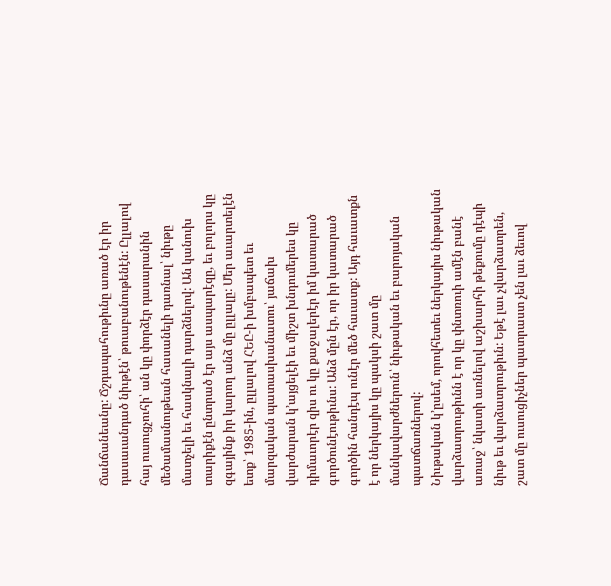Ճանճանեանը: Ճշդապահութիւնը առած էր իր դասաւանդած նիւթէն՝ թուաբանութենէն: Ըլլալով հայ ուսուցչուհի՝ ան կը փորձէր դասարանին մեծամասնութեան հասանելի դառնալ՝ նիւթը մատչելի եւ հասկնալի դարձնելով: Ան կանուխ տարիքէն ընտրած էր այս ասպարէզը, եւ բոլորս կը զգայինք իր կարող անձ մը ըլլալը: Մեր աւարտելէն ետք՝ 1985-ին, ըլլալով ՀԵԸ-ի խմբապետ եւ մարզական պատասխանատու՝ յաճախ վարժարան կ’այցելէի եւ միշտ խնդումերես կը դիմաւորէր զիս ու կը քաջալերէր իմ կատարած գործունէութիւնս: Անձ մըն էր, որ իր կատարած գործին հանդէպ ունէր մեծ հաւատք: Այդ հաւատքն է որ ներկայիս կը պակսի շատ մը մանկավարժներուն՝ նիւթական եւ բարոյական պատճառներով:
Նիւթական կ’ըսեմ, որովհետեւ ներկայիս նիւթական վարձատրութիւնն է որ կը փնտռուի ամէն բանէ առաջ՝ նկատի առնելով աշխարհի թեքումը դէպի նիւթ եւ վարձատրութիւն: Եթէ լաւ չվարձատրեն, շատ մը ուսուցիչներ պատրաստ չեն լաւ ձեւով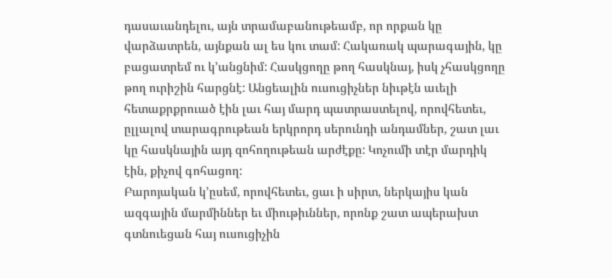դասաւանդելու, այն տրամաբանութեամբ, որ որքան կը վարձատրեն, այնքան ալ ես կու տամ: Հակառակ պարագային, կը բացատրեմ ու կ’անցնիմ: Հասկցողը թող հասկնայ, իսկ չհասկցողը թող ուրիշին հարցնէ: Անցեալին ուսուցիչներ նիւթէն աւելի հետաքրքրուած էին լաւ հայ մարդ պատրաստելով, որովհետեւ, ըլլալով տարագրութեան երկրորդ սերունդի անդամներ, շատ լաւ կը հասկնային այդ զոհողութեան արժէքը: Կոչումի տէր մարդիկ էին, քիչով գոհացող:
Բարոյական կ’ըսեմ, որովհետեւ, ցաւ ի սիրտ, ներկայիս կան ազգային մարմիններ եւ միութիւններ, որոնք շատ ապերախտ գտնուեցան հայ ուսուցիչին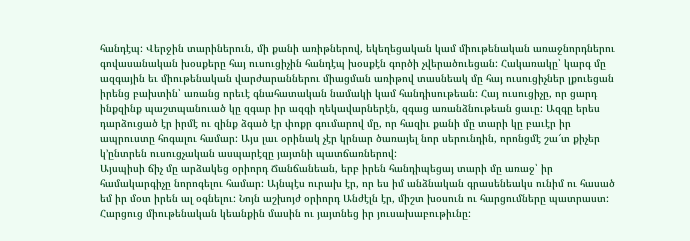հանդէպ: Վերջին տարիներուն, մի քանի առիթներով, եկեղեցական կամ միութենական առաջնորդներու գովասանական խօսքերը հայ ուսուցիչին հանդէպ խօսքէն գործի չվերածուեցան: Հակառակը՝ կարգ մը ազգային եւ միութենական վարժարաններու միացման առիթով տասնեակ մը հայ ուսուցիչներ լքուեցան իրենց բախտին՝ առանց որեւէ գնահատական նամակի կամ հանդիսութեան: Հայ ուսուցիչը, որ ցարդ ինքզինք պաշտպանուած կը զգար իր ազգի ղեկավարներէն, զգաց առանձնութեան ցաւը: Ազգը երես դարձուցած էր իրմէ ու զինք ձգած էր փոքր գումարով մը, որ հազիւ քանի մը տարի կը բաւէր իր ապրուստը հոգալու համար: Այս լաւ օրինակ չէր կրնար ծառայել նոր սերունդին, որոնցմէ շա՜տ քիչեր կ’ընտրեն ուսուցչական ասպարէզը յայտնի պատճառներով:
Այսպիսի ճիչ մը արձակեց օրիորդ Ճանճանեան, երբ իրեն հանդիպեցայ տարի մը առաջ՝ իր համակարգիչը նորոգելու համար: Այնպէս ուրախ էր, որ ես իմ անձնական գրասենեակս ունիմ ու հասած եմ իր մօտ իրեն ալ օգնելու: Նոյն աշխոյժ օրիորդ Անժէլն էր, միշտ խօսուն ու հարցումները պատրաստ: Հարցուց միութենական կեանքին մասին ու յայտնեց իր յուսախաբութիւնը: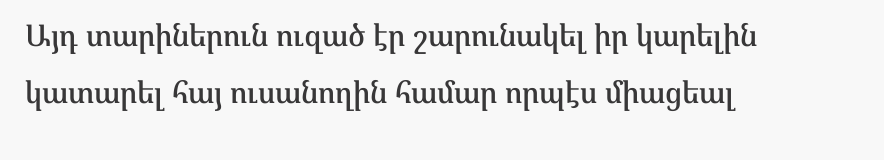Այդ տարիներուն ուզած էր շարունակել իր կարելին կատարել հայ ուսանողին համար որպէս միացեալ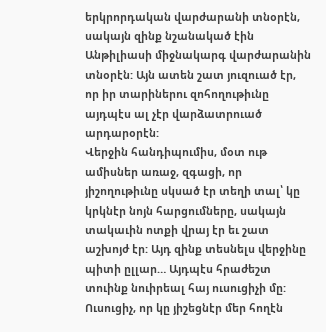երկրորդական վարժարանի տնօրէն, սակայն զինք նշանակած էին Անթիլիասի միջնակարգ վարժարանին տնօրէն: Այն ատեն շատ յուզուած էր, որ իր տարիներու զոհողութիւնը այդպէս ալ չէր վարձատրուած արդարօրէն:
Վերջին հանդիպումիս, մօտ ութ ամիսներ առաջ, զգացի, որ յիշողութիւնը սկսած էր տեղի տալ՝ կը կրկնէր նոյն հարցումները, սակայն տակաւին ոտքի վրայ էր եւ շատ աշխոյժ էր: Այդ զինք տեսնելս վերջինը պիտի ըլլար… Այդպէս հրաժեշտ տուինք նուիրեալ հայ ուսուցիչի մը: Ուսուցիչ, որ կը յիշեցնէր մեր հողէն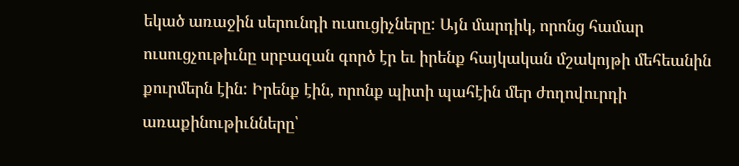եկած առաջին սերունդի ուսուցիչները: Այն մարդիկ, որոնց համար ուսուցչութիւնը սրբազան գործ էր եւ իրենք հայկական մշակոյթի մեհեանին քուրմերն էին: Իրենք էին, որոնք պիտի պահէին մեր ժողովուրդի առաքինութիւնները՝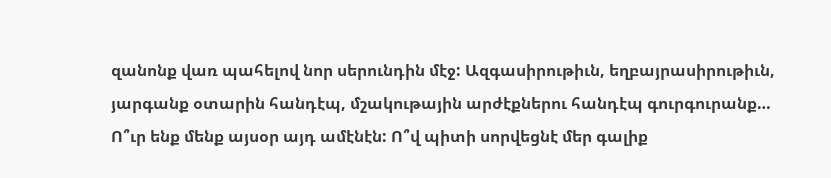զանոնք վառ պահելով նոր սերունդին մէջ: Ազգասիրութիւն, եղբայրասիրութիւն, յարգանք օտարին հանդէպ, մշակութային արժէքներու հանդէպ գուրգուրանք… Ո՞ւր ենք մենք այսօր այդ ամէնէն: Ո՞վ պիտի սորվեցնէ մեր գալիք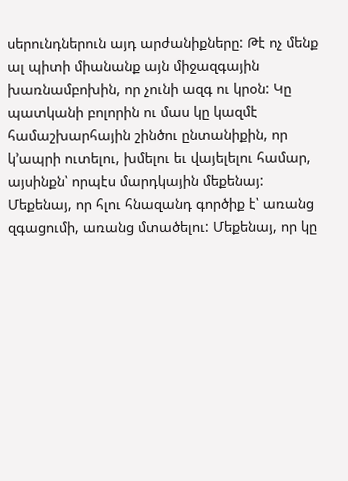սերունդներուն այդ արժանիքները: Թէ ոչ մենք ալ պիտի միանանք այն միջազգային խառնամբոխին, որ չունի ազգ ու կրօն: Կը պատկանի բոլորին ու մաս կը կազմէ համաշխարհային շինծու ընտանիքին, որ կ’ապրի ուտելու, խմելու եւ վայելելու համար, այսինքն՝ որպէս մարդկային մեքենայ: Մեքենայ, որ հլու հնազանդ գործիք է՝ առանց զգացումի, առանց մտածելու: Մեքենայ, որ կը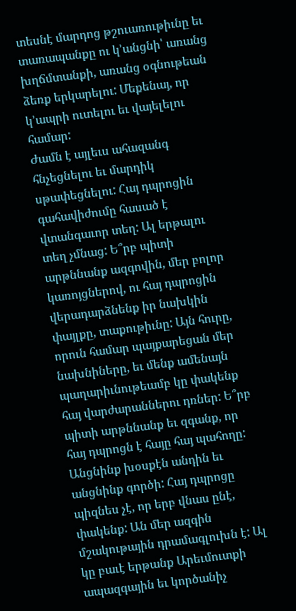տեսնէ մարդոց թշուառութիւնը եւ տառապանքը ու կ’անցնի՝ առանց խղճմտանքի, առանց օգնութեան ձեռք երկարելու: Մեքենայ, որ կ’ապրի ուտելու եւ վայելելու համար:
Ժամն է այլեւս ահազանգ հնչեցնելու եւ մարդիկ սթափեցնելու: Հայ դպրոցին գահավիժումը հասած է վտանգաւոր տեղ: Ալ երթալու տեղ չմնաց: Ե՞րբ պիտի արթննանք ազգովին, մեր բոլոր կառոյցներով, ու հայ դպրոցին վերադարձնենք իր նախկին փայլքը, տաքութիւնը: Այն հուրը, որուն համար պայքարեցան մեր նախնիները, եւ մենք ամենայն պաղարիւնութեամբ կը փակենք հայ վարժարաններու դռներ: Ե՞րբ պիտի արթննանք եւ զգանք, որ հայ դպրոցն է հայը հայ պահողը: Անցնինք խօսքէն անդին եւ անցնինք գործի: Հայ դպրոցը պիզնես չէ, որ երբ վնաս ընէ, փակենք: Ան մեր ազգին մշակութային դրամագլուխն է: Ալ կը բաւէ երթանք Արեւմուտքի ապազգային եւ կործանիչ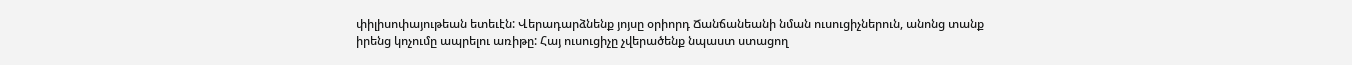փիլիսոփայութեան ետեւէն: Վերադարձնենք յոյսը օրիորդ Ճանճանեանի նման ուսուցիչներուն, անոնց տանք իրենց կոչումը ապրելու առիթը: Հայ ուսուցիչը չվերածենք նպաստ ստացող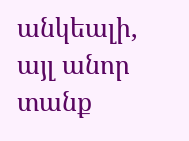անկեալի, այլ անոր տանք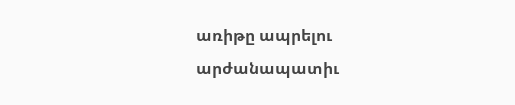առիթը ապրելու արժանապատիւ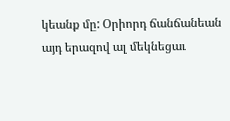կեանք մը: Օրիորդ ճանճանեան այդ երազով ալ մեկնեցաւ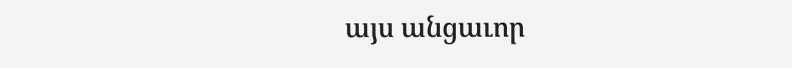այս անցաւոր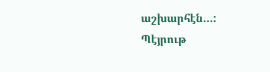աշխարհէն…:
Պէյրութ